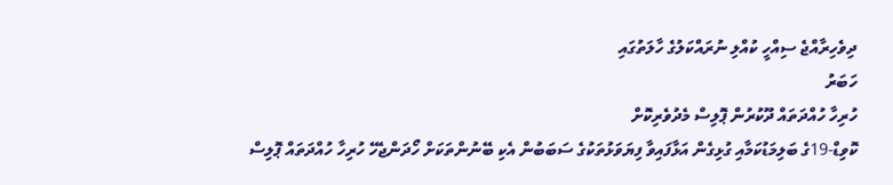ދިވެހިރާއްޖެ ސިއްހީ ކުއްލި ނުރައްކަލުގެ ހާލަތުގައި
ހަބަރު
ހުރިހާ ހުއްދަތައް ދޫކުރުން ޕޮލިސް މެދުވެރިކޮށް
ކޮވިޑް-19ގެ ބަލިމަޑުކަމާއި ގުޅިގެން އަޅާފައިވާ ފިޔަވަޅުތަކުގެ ސަބަބުން އެކި ބޭނުންތަކަށް ހޯދަންޖެހޭ ހުރިހާ ހުއްދަތައް ޕޮލިސް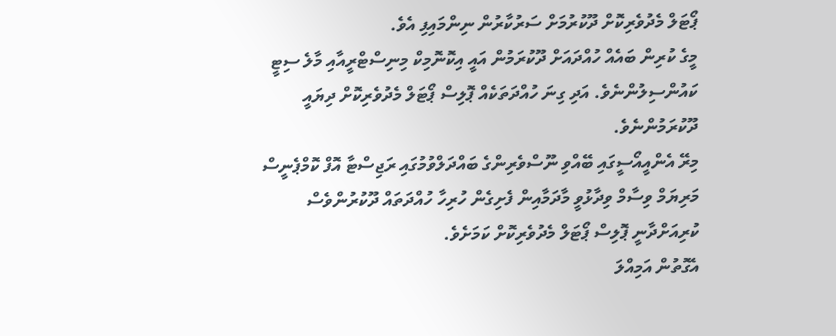ޕޯޓަލް މެދުވެރިކޮށް ދޫކުރުމަށް ސަރުކާރުން ނިންމައިފި އެވެ.
މީގެ ކުރިން ބައެއް ހުއްދައަށް ދޫކުރަމުން އައީ އިކޮނޮމިކް މިނިސްޓްރީއާއި މާލެ ސިޓީ ކައުންސިލުންނެވެ. އަދި ގިނަ ހުއްދަތަކެއް ޕޮލިސް ޕޯޓަލް މެދުވެރިކޮށް ދިޔައީ ދޫކުރަމުންނެވެ.
މިރޭ އެންއީއޯސީގައި ބޭއްވި ނޫސްވެރިންގެ ބައްދަލްވުމުގައި ރަޖިސްޓާ އޮފް ކޮމްޕެނީސް މަރިޔަމް ވިސާމް ވިދާޅުވީ މާދަމާއިން ފެށިގެން ހުރިހާ ހުއްދަތައް ދޫކުރުންވެސް ކުރިއަށްދާނީ ޕޮލިސް ޕޯޓަލް މެދުވެރިކޮށް ކަމަށެވެ.
އެގޮތުން އަމިއްލަ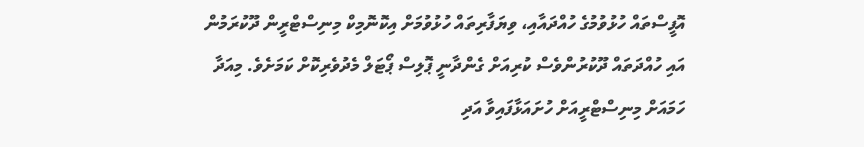އޮފީސްތައް ހުޅުވުމުގެ ހުއްދައާއި، ވިޔަފާރިތައް ހުޅުވުމަށް އިކޮނޮމިކް މިނިސްޓްރީން ދޫކުރަމުން އައި ހުއްދަތައް ދޫކުރުންވެސް ކުރިއަށް ގެންދާނީ ޕޮލިސް ޕޯޓަލް މެދުވެރިކޮށް ކަމަށެވެ. މިއަދާ ހަމައަށް މިނިސްޓްރީއަށް ހުށައަޅާފައިވާ އަދި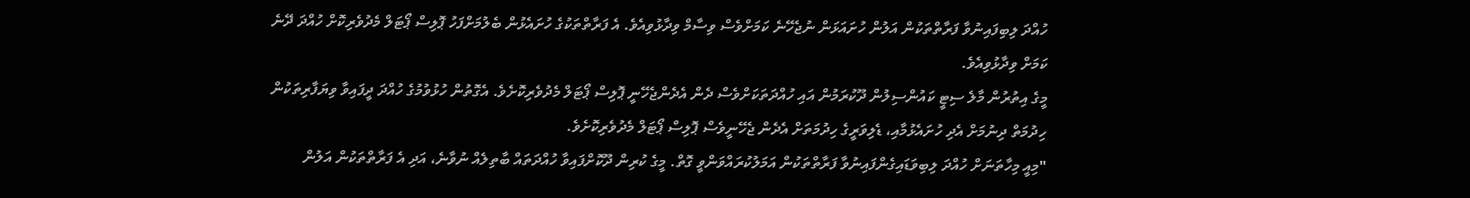ހުއްދަ ލިބިފައިނުވާ ފަރާތްތަކުން އަލުން ހުށައަޅަން ނުޖެހޭނެ ކަމަށްވެސް ވިސާމް ވިދާޅުވިއެވެ. އެ ފަރާތްތަކުގެ ހުށައެޅުން ބެލުމަށްފަހު ޕޮލިސް ޕޯޓަލް މެދުވެރިކޮށް ހުއްދަ ދޭނެ ކަމަށް ވިދާޅުވިއެވެ.
މީގެ އިތުރުން މާލެ ސިޓީ ކައުންސިލުން ދޫކުރަމުން އައި ހުއްދަތަކަށްވެސް ދެން އެދެންޖެހޭނީ ޕޮލިސް ޕޯޓަލް މެދުވެރިކޮށެވެ. އެގޮތުން ހުޅުވުމުގެ ހުއްދަ ދީފައިވާ ވިޔަފާރިތަކުން ހިދުމަތް ދިނުމަށް އެދި ހުށައެޅުމާއި، ޑެލިވަރީގެ ހިދުމަތަށް އެދެން ޖެހޭނީވެސް ޕޮލިސް ޕޯޓަލް މެދުވެރިކޮށެވެ.
"މިއީ މިހާތަނަށް ހުއްދަ ލިބިވަޑައިގެންފައިނުވާ ފަރާތްތަކުން އަމަލުކުރައްވަންވީ ގޮތް. މީގެ ކުރިން ދޫކޮށްފައިވާ ހުއްދަތައް ބާތިލެއް ނުވާނެ، އަދި އެ ފަރާތްތަކުން އަލުން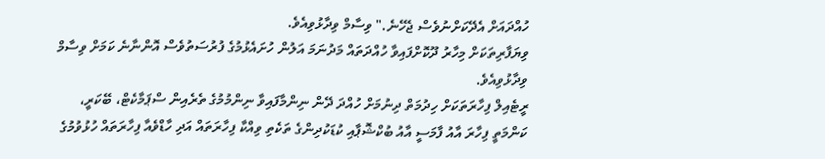ހުއްދައަށް އެދޭކަށްނުވެސް ޖެހޭނެ." ވިސާމް ވިދާޅުވިއެވެ.
ވިޔަފާރިތަކަށް މިހާރު ދޫކޮށްފައިވާ ހުއްދަތައް މަދުނަމަ އަލުން ހުށައެޅުމުގެ ފުރުސަތުވެސް އޮންނާނެ ކަމަށް ވިސާމް ވިދާޅުވިއެވެ.
ރީޓެއިލް ފިހާރަތަކަށް ހިދުމަތް ދިނުމަށް ހުއްދަ ދޭން ނިންމާފައިވާ ނިންމުމުގެ ތެރެއިން ސްޕަމާކެޓް، ބޭކަރީ، ކަންމަތީ ފިހާރަ އާއު ފާމަސީ އާއު ބުކްޝޮޕާއި ކުޑަކުދިންގެ ތަކެތި ވިއްކާ ފިހާރަތައް އަދި ހާޑްވެއާ ފިހާރަތައް ހުޅުވުމުގެ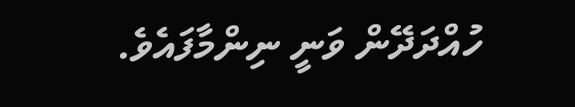ހުއްދަދޭން ވަނީ ނިންމާފައެވެ.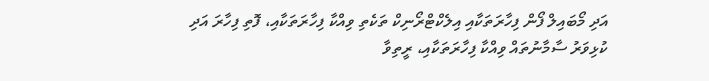އަދި މޯބައިލް ފޯން ފިހާރަތަކާއި އިލެކްޓްރޯނިކް ތަކެތި ވިއްކާ ފިހާރަތަކާއި، ފޮތި ފިހާރަ އަދި ކުޅިވަރު ސާމާނުތައް ވިއްކާ ފިހާރަތަކާއި، ރީތިވާ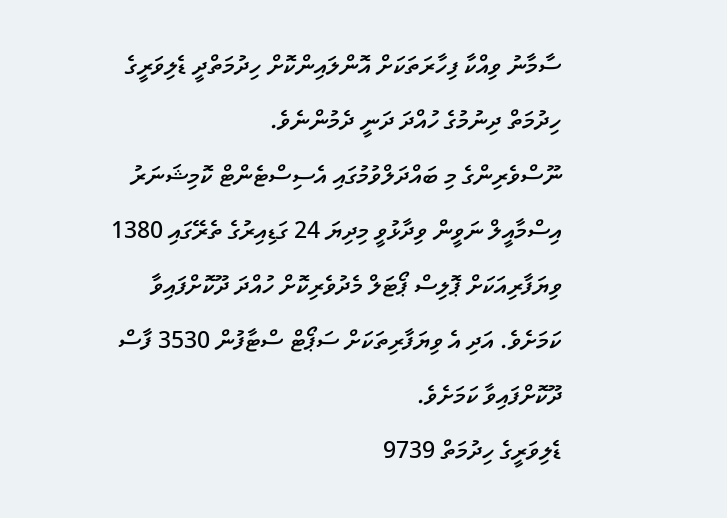ސާމާނު ވިއްކާ ފިހާރަތަކަށް އޮންލައިންކޮށް ހިދުމަތްދީ ޑެލިވަރީގެ ހިދުމަތް ދިނުމުގެ ހުއްދަ ދަނީ ދެމުންނެވެ.
ނޫސްވެރިންގެ މި ބައްދަލްވުމުގައި އެސިސްޓެންޓް ކޮމިޝަނަރު އިސްމާއީލް ނަވީން ވިދާޅުވީ މިދިޔަ 24 ގަޑިއިރުގެ ތެރޭގައި 1380 ވިޔަފާރިއަކަށް ޕޮލިސް ޕޯޓަލް މެދުވެރިކޮށް ހުއްދަ ދޫކޮށްފައިވާ ކަމަށެވެ. އަދި އެ ވިޔަފާރިތަކަށް ސަޕޯޓް ސްޓާފުން 3530 ފާސް ދޫކޮށްފައިވާ ކަމަށެވެ.
ޑެލިވަރީގެ ހިދުމަތް 9739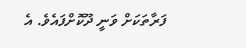ފަރާތަކަށް ވަނީ ދޫކޮށްފައެވެ. އެ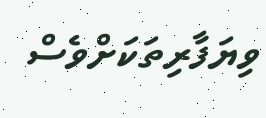ވިޔަފާރިތަކަށްވެސް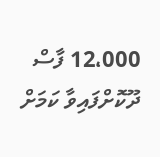12،000 ފާސް ދޫކޮށްފައިވާ ކަމަށް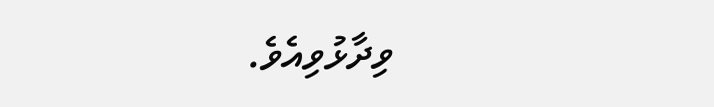ވިދާޅުވިއެވެ.